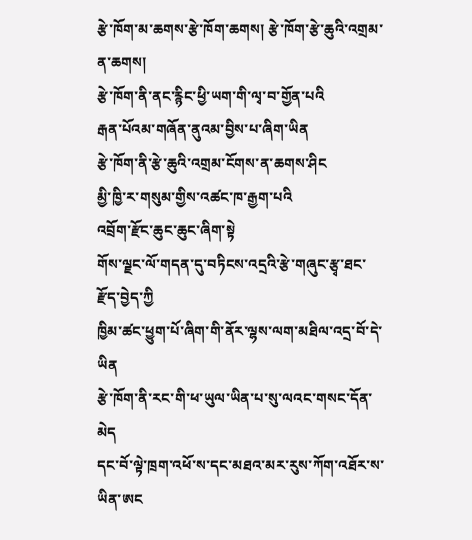རྩེ་ཁོག་མ་ཆགས་རྩེ་ཁོག་ཆགས། རྩེ་ཁོག་རྩེ་ཆུའི་འགྲམ་ན་ཆགས།
རྩེ་ཁོག་ནི་ནང་རྙིང་ཕྱི་ཡག་གི་ལྭ་བ་གྱོན་པའི
རྒན་པོའམ་གཞོན་ནུའམ་བྱིས་པ་ཞིག་ཡིན
རྩེ་ཁོག་ནི་རྩེ་ཆུའི་འགྲམ་ངོགས་ན་ཆགས་ཤིང
མྱི་ཁྱི་ར་གསུམ་གྱིས་འཚང་ཁ་རྒྱག་པའི
འབྲོག་རྫོང་ཆུང་ཆུང་ཞིག་སྟེ
གོས་ལྗང་ལོ་གདན་དུ་བཏིངས་འདྲའི་རྩེ་གཞུང་རྩྭ་ཐང་རྫོད་བྱེད་ཀྱི
ཁྱིམ་ཚང་ཕྱུག་པོ་ཞིག་གི་ནོར་ལྷས་ལག་མཐིལ་འདྲ་བོ་དེ་ཡིན
རྩེ་ཁོག་ནི་རང་གི་ཕ་ཡུལ་ཡིན་པ་སུ་ལའང་གསང་དོན་མེད
དང་བོ་ལྟེ་ཁྲག་འཕོ་ས་དང་མཐའ་མར་རུས་ཀོག་འཐོར་ས་ཡིན་ཨང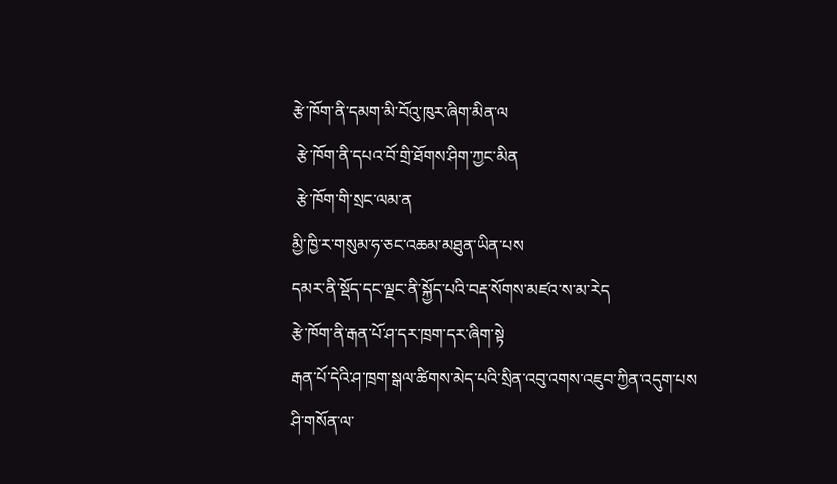རྩེ་ཁོག་ནི་དམག་མི་བོའུ་ཁུར་ཞིག་མིན་ལ
 རྩེ་ཁོག་ནི་དཔའ་བོ་གྲི་ཐོགས་ཤིག་ཀྱང་མིན
 རྩེ་ཁོག་གི་སྲང་ལམ་ན
མྱི་ཁྱི་ར་གསུམ་ཧ་ཅང་འཆམ་མཐུན་ཡིན་པས
དམར་ནི་སྡོད་དང་ལྗང་ནི་སྐྱོད་པའི་བརྡ་སོགས་མཛའ་ས་མ་རེད
རྩེ་ཁོག་ནི་རྒན་པོ་ཤ་དར་ཁྲག་དར་ཞིག་སྟེ
རྒན་པོ་དེའི་ཤ་ཁྲག་སྒལ་ཚིགས་མེད་པའི་སྲིན་འབུ་འགས་འཇུབ་ཀྱིན་འདུག་པས
ཤི་གསོན་ལ་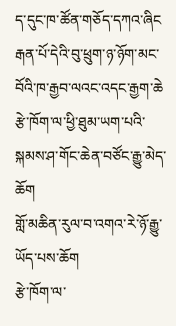ད་དུང་ཁ་ཚོན་གཅོད་དཀའ་ཞིང
རྒན་པོ་དེའི་བུ་ཕྲུག་ཉ་ཉོག་མང་བོའི་ཁ་རྒྱབ་ལའང་འདང་རྒྱག་ཆེ
རྩེ་ཁོག་ལ་ཕྱི་ཐུམ་ཡག་པའི་སྐམས་ཤ་གོང་ཆེན་བཙོང་རྒྱུ་མེད་ཆོག
གློ་མཆིན་རུལ་བ་འགའ་རེ་ཉོ་རྒྱུ་ཡོད་པས་ཆོག
རྩེ་ཁོག་ལ་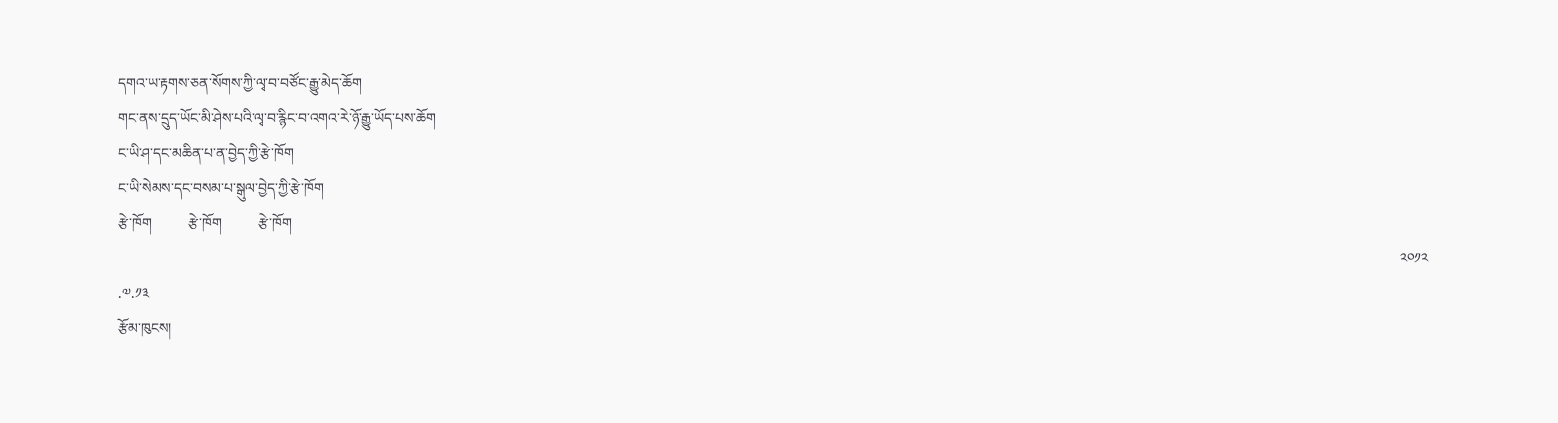དགའ་ཡ་རྟགས་ཅན་སོགས་ཀྱི་ལྭ་བ་བཙོང་རྒྱུ་མེད་ཆོག
གང་ནས་དྲུད་ཡོང་མི་ཤེས་པའི་ལྭ་བ་རྙིང་བ་འགའ་རེ་ཉོ་རྒྱུ་ཡོད་པས་ཆོག
ང་ཡི་ཤ་དང་མཆིན་པ་ན་བྱེད་ཀྱི་རྩེ་ཁོག
ང་ཡི་སེམས་དང་བསམ་པ་སྒུལ་བྱེད་ཀྱི་རྩེ་ཁོག
རྩེ་ཁོག          རྩེ་ཁོག          རྩེ་ཁོག
                                                                                                                                                                                                                                                                                                                                                                ༢༠༡༢ .༧.༡༣
རྩོམ་ཁུངས།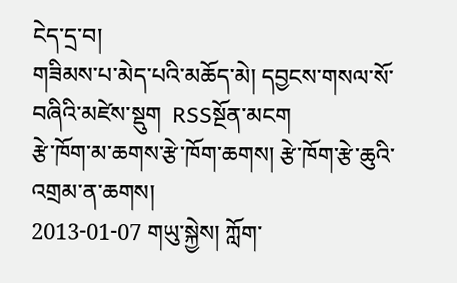ངེད་དྲ་བ།
གཟིམས་པ་མེད་པའི་མཆོད་མེ། དབྱངས་གསལ་སོ་བཞིའི་མཛེས་སྡུག  RSSསྔོན་མངག
རྩེ་ཁོག་མ་ཆགས་རྩེ་ཁོག་ཆགས། རྩེ་ཁོག་རྩེ་ཆུའི་འགྲམ་ན་ཆགས།
2013-01-07 གཡུ་སྐྱེས། ཀློག་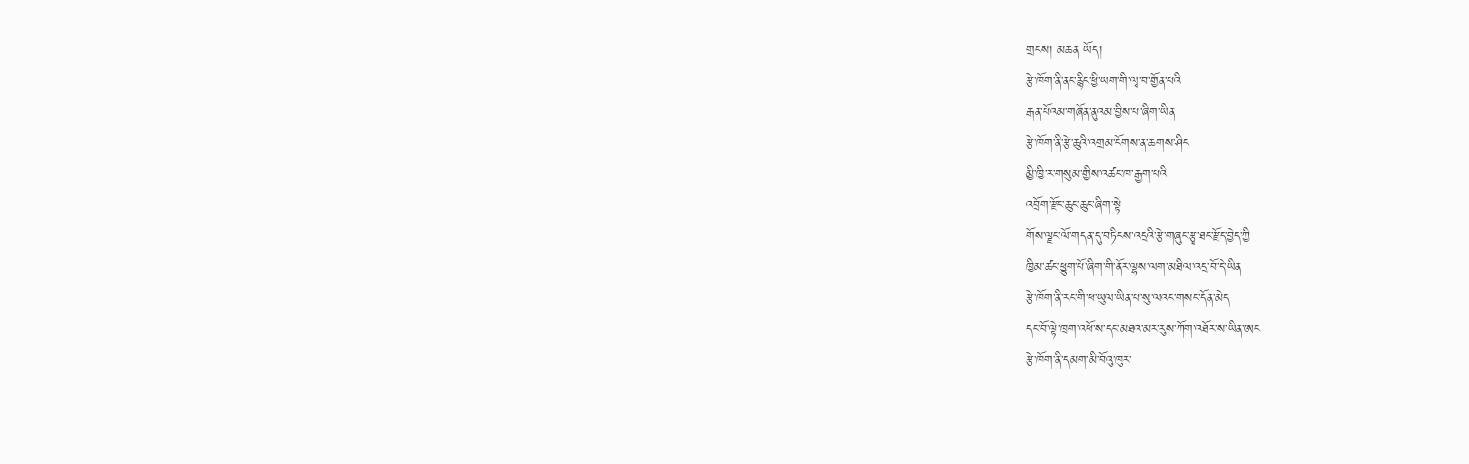གྲངས། མཆན ཡོད།
རྩེ་ཁོག་ནི་ནང་རྙིང་ཕྱི་ཡག་གི་ལྭ་བ་གྱོན་པའི
རྒན་པོའམ་གཞོན་ནུའམ་བྱིས་པ་ཞིག་ཡིན
རྩེ་ཁོག་ནི་རྩེ་ཆུའི་འགྲམ་ངོགས་ན་ཆགས་ཤིང
མྱི་ཁྱི་ར་གསུམ་གྱིས་འཚང་ཁ་རྒྱག་པའི
འབྲོག་རྫོང་ཆུང་ཆུང་ཞིག་སྟེ
གོས་ལྗང་ལོ་གདན་དུ་བཏིངས་འདྲའི་རྩེ་གཞུང་རྩྭ་ཐང་རྫོད་བྱེད་ཀྱི
ཁྱིམ་ཚང་ཕྱུག་པོ་ཞིག་གི་ནོར་ལྷས་ལག་མཐིལ་འདྲ་བོ་དེ་ཡིན
རྩེ་ཁོག་ནི་རང་གི་ཕ་ཡུལ་ཡིན་པ་སུ་ལའང་གསང་དོན་མེད
དང་བོ་ལྟེ་ཁྲག་འཕོ་ས་དང་མཐའ་མར་རུས་ཀོག་འཐོར་ས་ཡིན་ཨང
རྩེ་ཁོག་ནི་དམག་མི་བོའུ་ཁུར་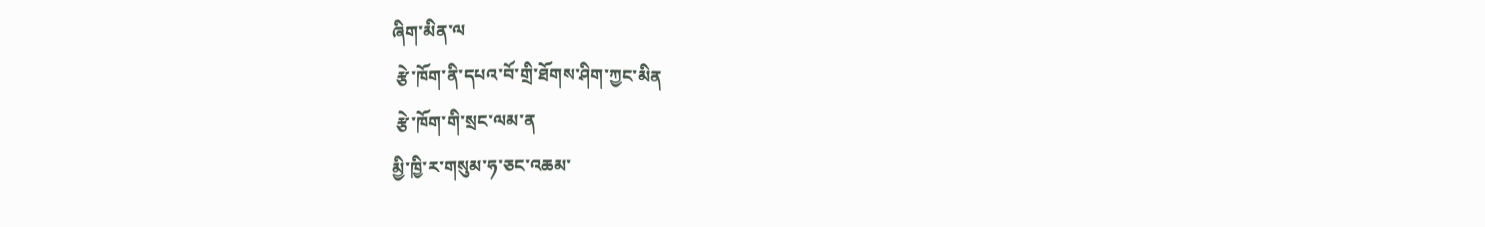ཞིག་མིན་ལ
 རྩེ་ཁོག་ནི་དཔའ་བོ་གྲི་ཐོགས་ཤིག་ཀྱང་མིན
 རྩེ་ཁོག་གི་སྲང་ལམ་ན
མྱི་ཁྱི་ར་གསུམ་ཧ་ཅང་འཆམ་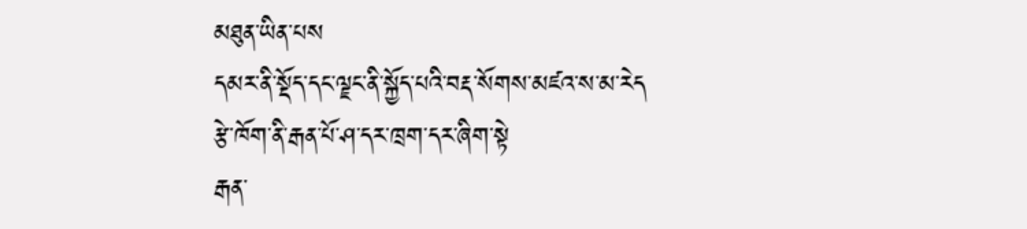མཐུན་ཡིན་པས
དམར་ནི་སྡོད་དང་ལྗང་ནི་སྐྱོད་པའི་བརྡ་སོགས་མཛའ་ས་མ་རེད
རྩེ་ཁོག་ནི་རྒན་པོ་ཤ་དར་ཁྲག་དར་ཞིག་སྟེ
རྒན་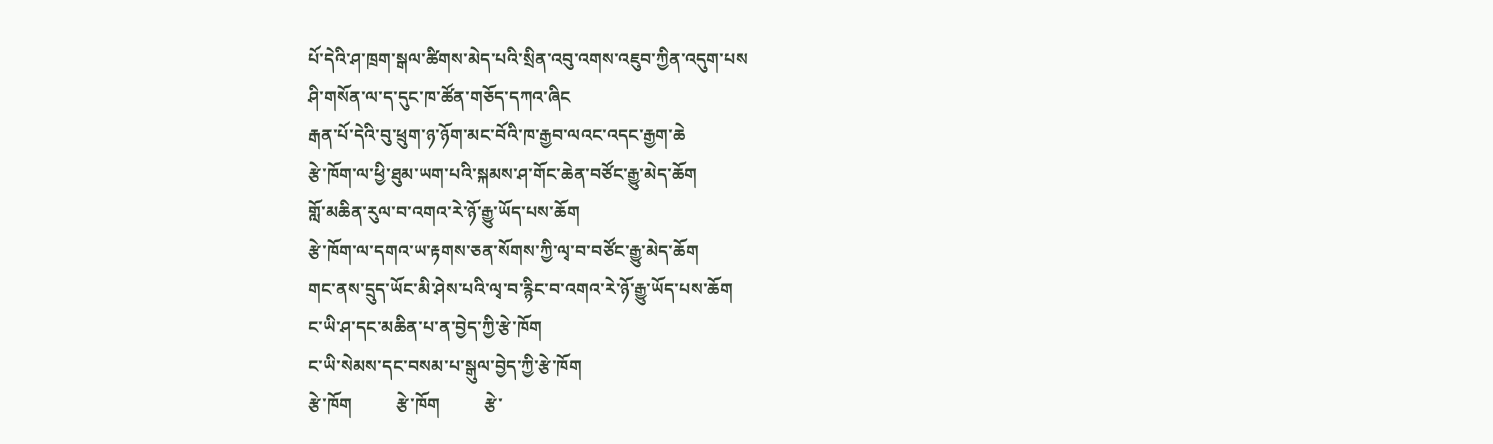པོ་དེའི་ཤ་ཁྲག་སྒལ་ཚིགས་མེད་པའི་སྲིན་འབུ་འགས་འཇུབ་ཀྱིན་འདུག་པས
ཤི་གསོན་ལ་ད་དུང་ཁ་ཚོན་གཅོད་དཀའ་ཞིང
རྒན་པོ་དེའི་བུ་ཕྲུག་ཉ་ཉོག་མང་བོའི་ཁ་རྒྱབ་ལའང་འདང་རྒྱག་ཆེ
རྩེ་ཁོག་ལ་ཕྱི་ཐུམ་ཡག་པའི་སྐམས་ཤ་གོང་ཆེན་བཙོང་རྒྱུ་མེད་ཆོག
གློ་མཆིན་རུལ་བ་འགའ་རེ་ཉོ་རྒྱུ་ཡོད་པས་ཆོག
རྩེ་ཁོག་ལ་དགའ་ཡ་རྟགས་ཅན་སོགས་ཀྱི་ལྭ་བ་བཙོང་རྒྱུ་མེད་ཆོག
གང་ནས་དྲུད་ཡོང་མི་ཤེས་པའི་ལྭ་བ་རྙིང་བ་འགའ་རེ་ཉོ་རྒྱུ་ཡོད་པས་ཆོག
ང་ཡི་ཤ་དང་མཆིན་པ་ན་བྱེད་ཀྱི་རྩེ་ཁོག
ང་ཡི་སེམས་དང་བསམ་པ་སྒུལ་བྱེད་ཀྱི་རྩེ་ཁོག
རྩེ་ཁོག          རྩེ་ཁོག          རྩེ་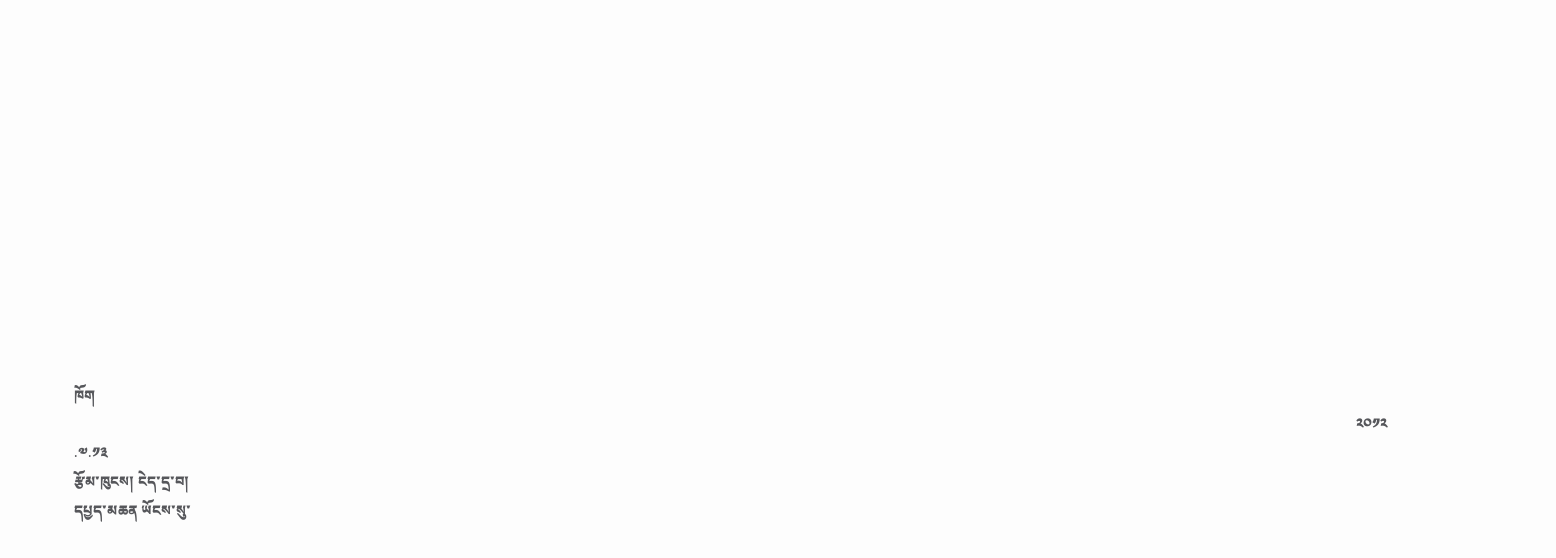ཁོག
                                                                                                                                                                                                                                                                                                                                                                ༢༠༡༢ .༧.༡༣
རྩོམ་ཁུངས། ངེད་དྲ་བ།
དཔྱད་མཆན ཡོངས་སུ་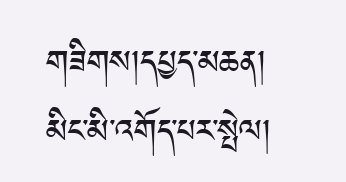གཟིགས།དཔྱད་མཆན།
མིང་མི་འགོད་པར་སྤེལ།